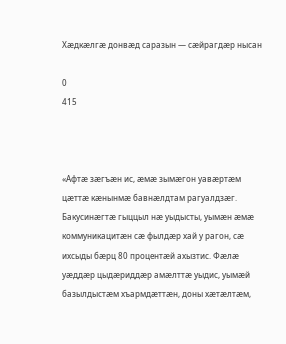Хæдкæлгæ донвæд саразын — сæйрагдæр нысан

0
415



«Афтæ зæгъæн ис, æмæ зымæгон уавæртæм цæттæ кæнынмæ бавнæлдтам рагуалдзæг. Бакусинæгтæ гыццыл нæ уыдысты, уымæн æмæ коммуникацитæн сæ фылдæр хай у рагон, сæ ихсыды бæрц 80 процентæй ахызтис. Фæлæ уæддæр цыдæриддæр амæлттæ уыдис, уымæй базылдыстæм хъармдæттæн, доны хæтæлтæм,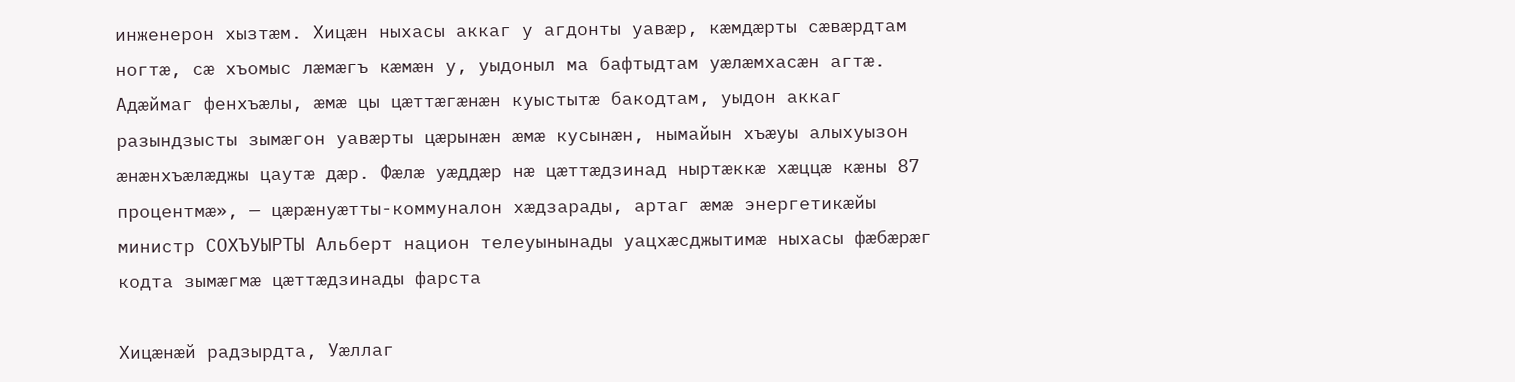инженерон хызтæм. Хицæн ныхасы аккаг у агдонты уавæр, кæмдæрты сæвæрдтам ногтæ, сæ хъомыс лæмæгъ кæмæн у, уыдоныл ма бафтыдтам уæлæмхасæн агтæ. Адæймаг фенхъæлы, æмæ цы цæттæгæнæн куыстытæ бакодтам, уыдон аккаг разындзысты зымæгон уавæрты цæрынæн æмæ кусынæн, нымайын хъæуы алыхуызон æнæнхъæлæджы цаутæ дæр. Фæлæ уæддæр нæ цæттæдзинад ныртæккæ хæццæ кæны 87 процентмæ», — цæрæнуæтты-коммуналон хæдзарады, артаг æмæ энергетикæйы министр СОХЪУЫРТЫ Альберт национ телеуынынады уацхæсджытимæ ныхасы фæбæрæг кодта зымæгмæ цæттæдзинады фарста

Хицæнæй радзырдта, Уæллаг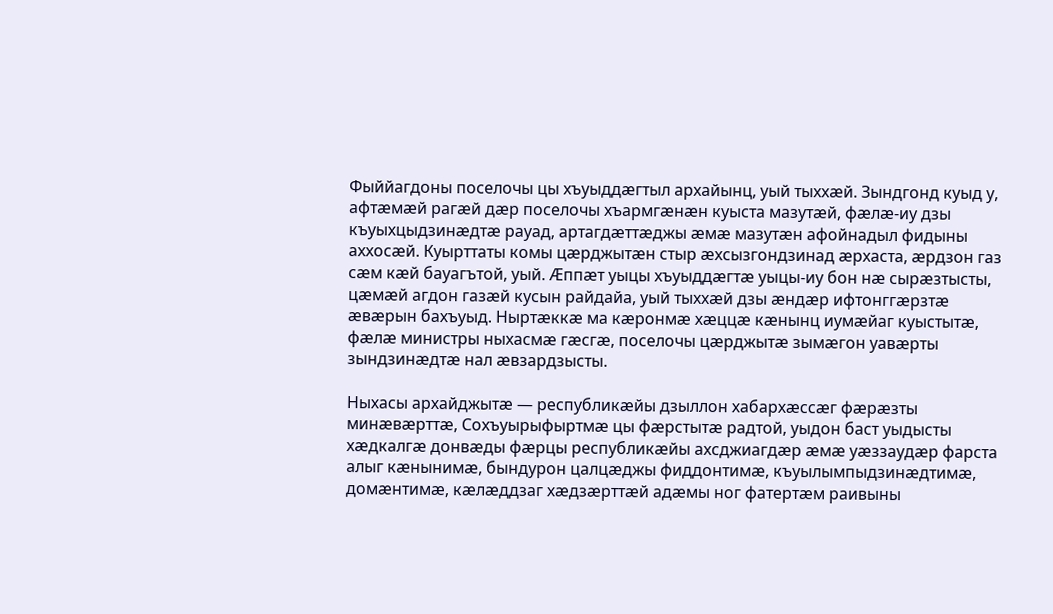Фыййагдоны поселочы цы хъуыддæгтыл архайынц, уый тыххæй. Зындгонд куыд у, афтæмæй рагæй дæр поселочы хъармгæнæн куыста мазутæй, фæлæ-иу дзы къуыхцыдзинæдтæ рауад, артагдæттæджы æмæ мазутæн афойнадыл фидыны аххосæй. Куырттаты комы цæрджытæн стыр æхсызгондзинад æрхаста, æрдзон газ сæм кæй бауагътой, уый. Æппæт уыцы хъуыддæгтæ уыцы-иу бон нæ сырæзтысты, цæмæй агдон газæй кусын райдайа, уый тыххæй дзы æндæр ифтонггæрзтæ æвæрын бахъуыд. Ныртæккæ ма кæронмæ хæццæ кæнынц иумæйаг куыстытæ, фæлæ министры ныхасмæ гæсгæ, поселочы цæрджытæ зымæгон уавæрты зындзинæдтæ нал æвзардзысты.

Ныхасы архайджытæ — республикæйы дзыллон хабархæссæг фæрæзты минæвæрттæ, Сохъуырыфыртмæ цы фæрстытæ радтой, уыдон баст уыдысты хæдкалгæ донвæды фæрцы республикæйы ахсджиагдæр æмæ уæззаудæр фарста алыг кæнынимæ, бындурон цалцæджы фиддонтимæ, къуылымпыдзинæдтимæ, домæнтимæ, кæлæддзаг хæдзæрттæй адæмы ног фатертæм раивыны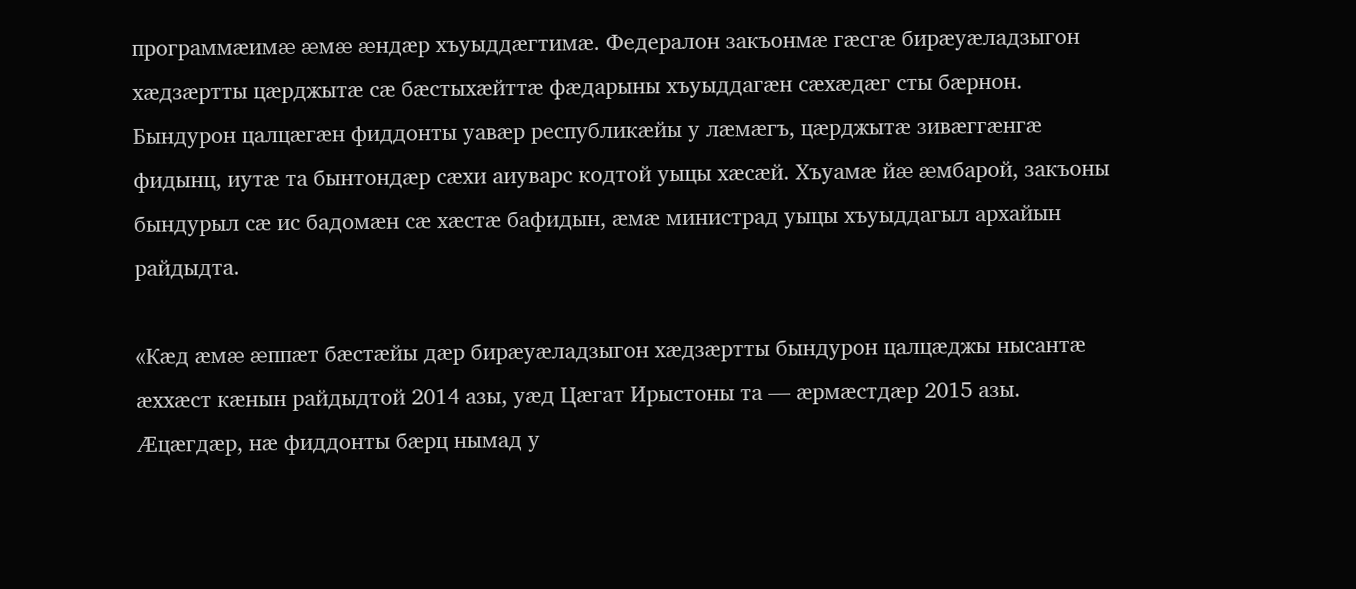программæимæ æмæ æндæр хъуыддæгтимæ. Федералон закъонмæ гæсгæ бирæуæладзыгон хæдзæртты цæрджытæ сæ бæстыхæйттæ фæдарыны хъуыддагæн сæхæдæг сты бæрнон. Бындурон цалцæгæн фиддонты уавæр республикæйы у лæмæгъ, цæрджытæ зивæггæнгæ фидынц, иутæ та бынтондæр сæхи аиуварс кодтой уыцы хæсæй. Хъуамæ йæ æмбарой, закъоны бындурыл сæ ис бадомæн сæ хæстæ бафидын, æмæ министрад уыцы хъуыддагыл архайын райдыдта.

«Кæд æмæ æппæт бæстæйы дæр бирæуæладзыгон хæдзæртты бындурон цалцæджы нысантæ æххæст кæнын райдыдтой 2014 азы, уæд Цæгат Ирыстоны та — æрмæстдæр 2015 азы. Æцæгдæр, нæ фиддонты бæрц нымад у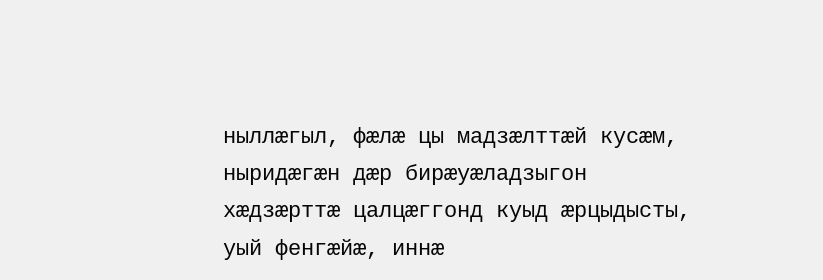ныллæгыл, фæлæ цы мадзæлттæй кусæм, ныридæгæн дæр бирæуæладзыгон хæдзæрттæ цалцæггонд куыд æрцыдысты, уый фенгæйæ, иннæ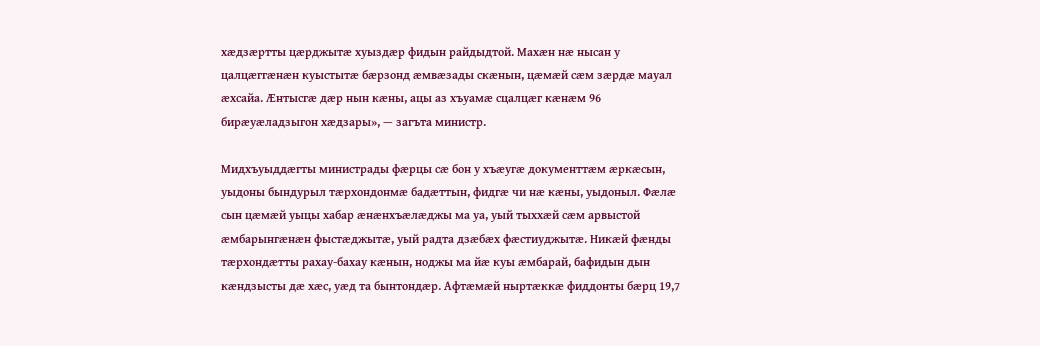хæдзæртты цæрджытæ хуыздæр фидын райдыдтой. Махæн нæ нысан у цалцæггæнæн куыстытæ бæрзонд æмвæзады скæнын, цæмæй сæм зæрдæ мауал æхсайа. Æнтысгæ дæр нын кæны, ацы аз хъуамæ сцалцæг кæнæм 96 бирæуæладзыгон хæдзары», — загъта министр.

Мидхъуыддæгты министрады фæрцы сæ бон у хъæугæ документтæм æркæсын, уыдоны бындурыл тæрхондонмæ бадæттын, фидгæ чи нæ кæны, уыдоныл. Фæлæ сын цæмæй уыцы хабар æнæнхъæлæджы ма уа, уый тыххæй сæм арвыстой æмбарынгæнæн фыстæджытæ, уый радта дзæбæх фæстиуджытæ. Никæй фæнды тæрхондæтты рахау-бахау кæнын, ноджы ма йæ куы æмбарай, бафидын дын кæндзысты дæ хæс, уæд та бынтондæр. Афтæмæй ныртæккæ фиддонты бæрц 19,7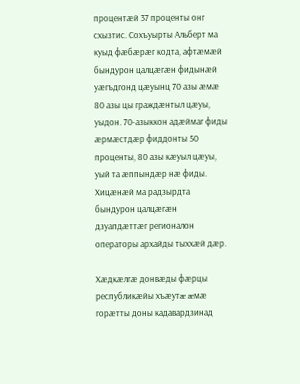процентæй 37 проценты онг схызтис. Сохъуырты Альберт ма куыд фæбæрæг кодта, афтæмæй бындурон цалцæгæн фидынæй уæгъдгонд цæуынц 70 азы æмæ 80 азы цы граждæнтыл цæуы, уыдон. 70-азыккон адæймаг фиды æрмæстдæр фиддонты 50 проценты, 80 азы кæуыл цæуы, уый та æппындæр нæ фиды. Хицæнæй ма радзырдта бындурон цалцæгæн дзуапдæттæг регионалон операторы архайды тыххæй дæр.

Хæдкæлгæ донвæды фæрцы республикæйы хъæутæ æмæ горæтты доны кадавардзинад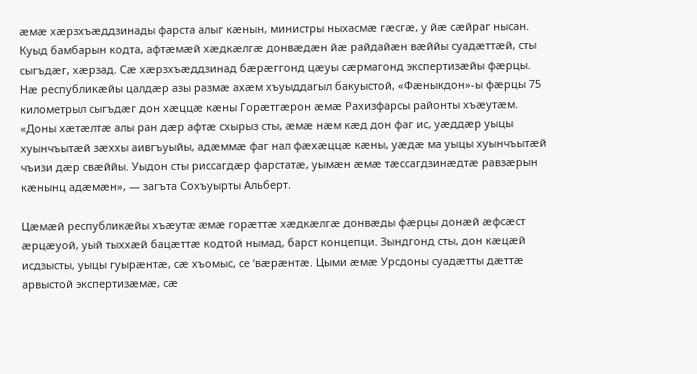æмæ хæрзхъæддзинады фарста алыг кæнын, министры ныхасмæ гæсгæ, у йæ сæйраг нысан. Куыд бамбарын кодта, афтæмæй хæдкæлгæ донвæдæн йæ райдайæн вæййы суадæттæй, сты сыгъдæг, хæрзад. Сæ хæрзхъæддзинад бæрæггонд цæуы сæрмагонд экспертизæйы фæрцы. Нæ республикæйы цалдæр азы размæ ахæм хъуыддагыл бакуыстой, «Фæныкдон»-ы фæрцы 75 километрыл сыгъдæг дон хæццæ кæны Горæтгæрон æмæ Рахизфарсы районты хъæутæм. «Доны хæтæлтæ алы ран дæр афтæ схырыз сты, æмæ нæм кæд дон фаг ис, уæддæр уыцы хуынчъытæй зæххы аивгъуыйы, адæммæ фаг нал фæхæццæ кæны, уæдæ ма уыцы хуынчъытæй чъизи дæр свæййы. Уыдон сты риссагдæр фарстатæ, уымæн æмæ тæссагдзинæдтæ равзæрын кæнынц адæмæн», — загъта Сохъуырты Альберт.

Цæмæй республикæйы хъæутæ æмæ горæттæ хæдкæлгæ донвæды фæрцы донæй æфсæст æрцæуой, уый тыххæй бацæттæ кодтой нымад, барст концепци. Зындгонд сты, дон кæцæй исдзысты, уыцы гуырæнтæ, сæ хъомыс, се ‘вæрæнтæ. Цыми æмæ Урсдоны суадæтты дæттæ арвыстой экспертизæмæ, сæ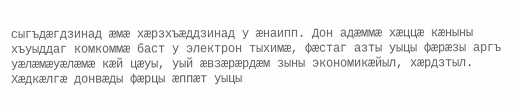сыгъдæгдзинад æмæ хæрзхъæддзинад у æнаипп. Дон адæммæ хæццæ кæныны хъуыддаг комкоммæ баст у электрон тыхимæ, фæстаг азты уыцы фæрæзы аргъ уæлæмæуæлæмæ кæй цæуы, уый æвзæрæрдæм зыны экономикæйыл, хæрдзтыл. Хæдкæлгæ донвæды фæрцы æппæт уыцы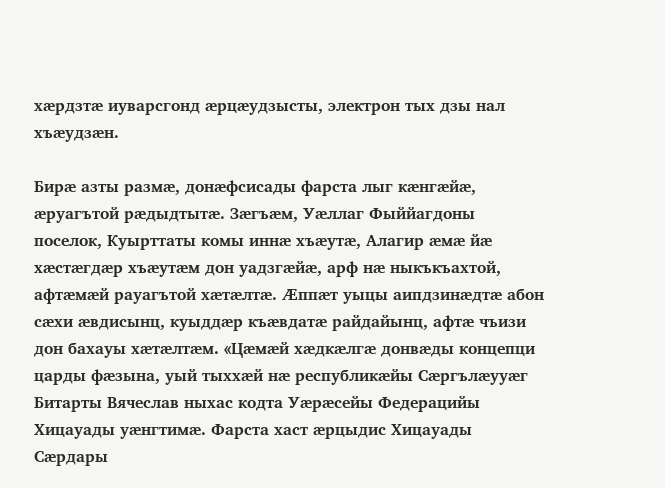хæрдзтæ иуварсгонд æрцæудзысты, электрон тых дзы нал хъæудзæн.

Бирæ азты размæ, донæфсисады фарста лыг кæнгæйæ, æруагътой рæдыдтытæ. Зæгъæм, Уæллаг Фыййагдоны поселок, Куырттаты комы иннæ хъæутæ, Алагир æмæ йæ хæстæгдæр хъæутæм дон уадзгæйæ, арф нæ ныкъкъахтой, афтæмæй рауагътой хæтæлтæ. Æппæт уыцы аипдзинæдтæ абон сæхи æвдисынц, куыддæр къæвдатæ райдайынц, афтæ чъизи дон бахауы хæтæлтæм. «Цæмæй хæдкæлгæ донвæды концепци царды фæзына, уый тыххæй нæ республикæйы Сæргълæууæг Битарты Вячеслав ныхас кодта Уæрæсейы Федерацийы Хицауады уæнгтимæ. Фарста хаст æрцыдис Хицауады Сæрдары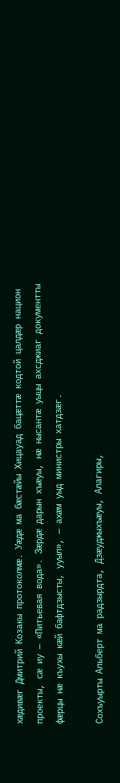хæдивæг Дмитрий Козакы протоколмæ. Уæдæ ма бæстæйы Хицауад бацæттæ кодтой цалдæр национ проекты, сæ иу — «Питьевая вода». Зæрдæ дарын хъæуы, нæ нысантæ уыцы ахсджиаг документты фæрцы нæ къухы кæй бафтдзысты, ууыл», — ахæм уыд министры хатдзæг.

Сохъуырты Альберт ма радзырдта, Дзæуджыхъæуы, Алагиры,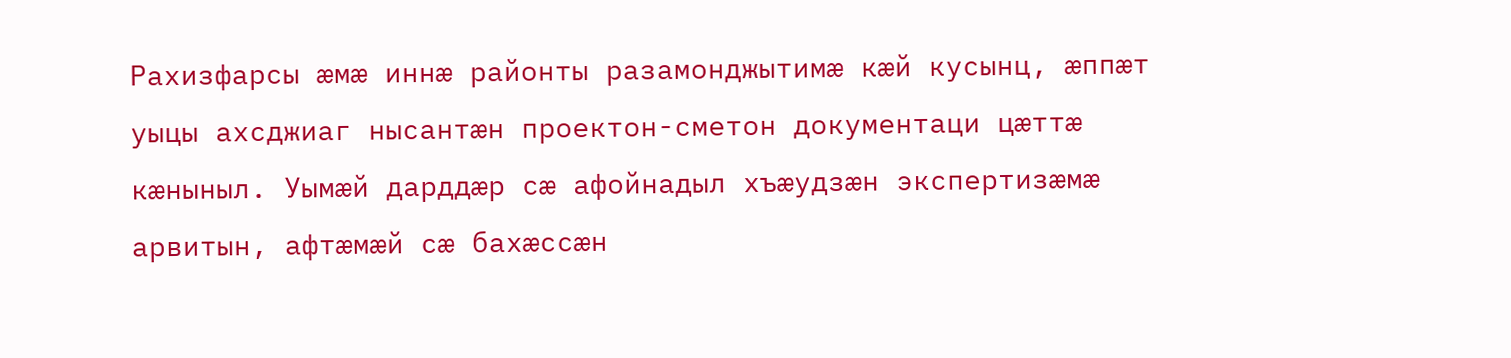Рахизфарсы æмæ иннæ районты разамонджытимæ кæй кусынц, æппæт уыцы ахсджиаг нысантæн проектон-сметон документаци цæттæ кæныныл. Уымæй дарддæр сæ афойнадыл хъæудзæн экспертизæмæ арвитын, афтæмæй сæ бахæссæн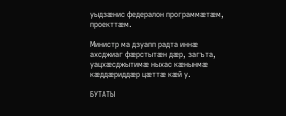уыдзæнис федералон программæтæм, проекттæм.

Министр ма дзуапп радта иннæ ахсджиаг фæрстытæн дæр, загъта, уацхæсджытимæ ныхас кæнынмæ кæддæриддæр цæттæ кæй у.

БУТАТЫ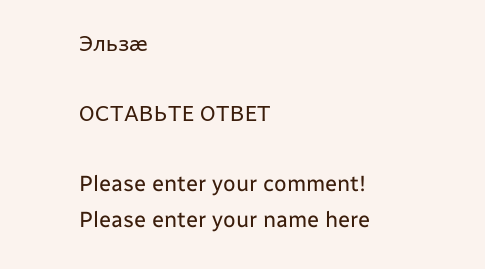Эльзæ

ОСТАВЬТЕ ОТВЕТ

Please enter your comment!
Please enter your name here